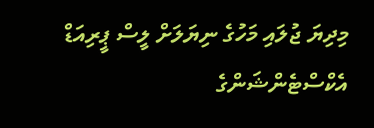މިދިޔަ ޖުލައި މަހުގެ ނިޔަލަށް ލީސް ޕީރިއަޑް އެކްސްޓެންޝަންގެ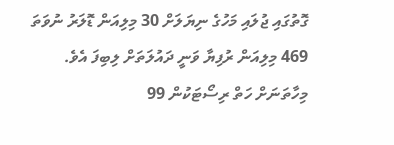ގޮތުގައި ޖުލައި މަހުގެ ނިޔަލަށް 30 މިލިއަން ޑޮލަރު ނުވަތަ 469 މިލިއަން ރުފިޔާ ވަނީ ދައުލަތަށް ލިބިފަ އެވެ. މިހާތަނަށް ހަތް ރިސޯޓަކުން 99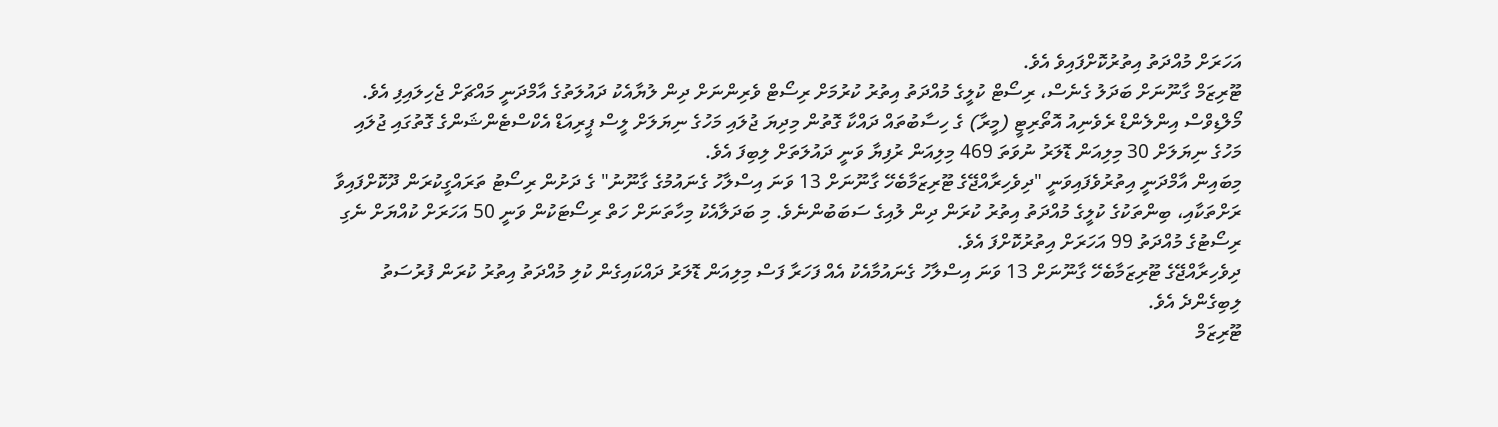އަހަރަށް މުއްދަތު އިތުރުކޮށްފައިވެ އެވެ.
ޓޫރިޒަމް ގާނޫނަށް ބަދަލު ގެނެސް، ރިސޯޓް ކުލީގެ މުއްދަތު އިތުރު ކުރުމަށް ރިސޯޓް ވެރިންނަށް ދިން ލުޔާއެކު ދައުލަތުގެ އާމްދަނީ މައްޗަށް ޖެހިލައިފި އެވެ.
މޯލްޑިވްސް އިންލެންޑް ރެވެނިއު އޮތޯރިޓީ (މީރާ) ގެ ހިސާބުތައް ދައްކާ ގޮތުން މިދިޔަ ޖުލައި މަހުގެ ނިޔަލަށް ލީސް ޕީރިއަޑް އެކްސްޓެންޝަންގެ ގޮތުގައި ޖުލައި މަހުގެ ނިޔަލަށް 30 މިލިއަން ޑޮލަރު ނުވަތަ 469 މިލިއަން ރުފިޔާ ވަނީ ދައުލަތަށް ލިބިފަ އެވެ.
މިބައިން އާމްދަނީ އިތުރުވެފައިވަނީ "ދިވެހިރާއްޖޭގެ ޓޫރިޒަމާބެހޭ ގާނޫނަށް 13 ވަނަ އިސްލާހު ގެނައުމުގެ ގާނޫނު" ގެ ދަށުން ރިސޯޓު ތަރައްގީކުރަން ދޫކޮށްފައިވާ ރަށްތަކާއި، ބިންތަކުގެ ކުލީގެ މުއްދަތު އިތުރު ކުރަން ދިން ލުއިގެ ސަބަބުންނެވެ. މި ބަދަލާއެކު މިހާތަނަށް ހަތް ރިސޯޓަކުން ވަނީ 50 އަހަރަށް ކުއްޔަށް ނެގި ރިސޯޓުގެ މުއްދަތު 99 އަހަރަށް އިތުރުކޮށްފަ އެވެ.
ދިވެހިރާއްޖޭގެ ޓޫރިޒަމާބެހޭ ގާނޫނަށް 13 ވަނަ އިސްލާހު ގެނައުމާއެކު އެއް ފަހަރާ ފަސް މިލިއަން ޑޮލަރު ދައްކައިގެން ކުލި މުއްދަތު އިތުރު ކުރަން ފުރުސަތު ލިބިގެންދެ އެވެ.
ޓޫރިޒަމް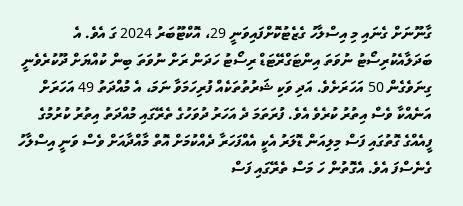ގާނޫނަށް ގެނައި މި އިސްލާހު ގެޒެޓުކޮށްފައިވަނީ 29، އޮކްޓޫބަރު 2024 ގަ އެވެ. އެ ބަދަލާއެކުރިސޯޓު ނުވަތަ އިންޓަގްރޭޓަޑް ރިސޯޓު ހަދަން ރަށް ނުވަތަ ބިން ކުއްޔަށް ދޫކުރެވެނީ ގިނަވެގެން 50 އަހަރަށެވެ. އަދި ވަކި ޝަރުތުތަކެއް ފުރިހަމަވާ ނަމަ، އެ މުއްދަތު 49 އަހަރަށް އަނެއްކާ ވެސް އިތުރު ކުރެވެ އެވެ. ފުރަތަމަ ދެ އަހަރު ދުވަހުގެ ތެރޭގައި މުއްދަތު އިތުރު ކުރުމުގެ ފީއެއްގެ ގޮތުގައި ފަސް މިލިއަން ޑޮލަރު އެކީ އެއްފަހަރާ ދެއްކުމަށް އޮތް މާއްދާއަށް ވެސް ވަނީ އިސްލާހު ގެނެސްފަ އެވެ. އެގޮތުން ހަ މަސް ތެރޭގައި ފަސް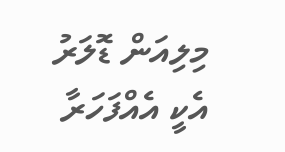މިލިއަން ޑޮލަރު އެކީ އެއްފަހަރާ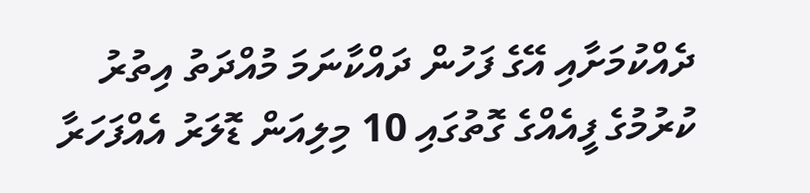ދެއްކުމަށާއި އޭގެ ފަހުން ދައްކާނަމަ މުއްދަތު އިތުރު ކުރުމުގެ ފީއެއްގެ ގޮތުގައި 10 މިލިއަން ޑޮލަރު އެއްފަހަރާ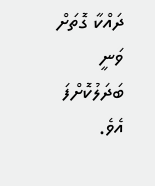ދައްކާ ގޮތަށް ވަނީ ބަދަލުކޮށްފަ އެވެ.